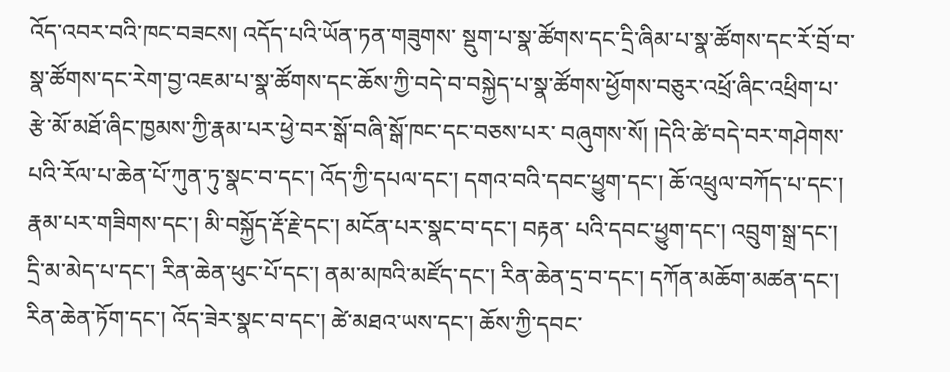འོད་འབར་བའི་ཁང་བཟངས། འདོད་པའི་ཡོན་ཏན་གཟུགས་ སྡུག་པ་སྣ་ཚོགས་དང་དྲི་ཞིམ་པ་སྣ་ཚོགས་དང་རོ་བྲོ་བ་སྣ་ཚོགས་དང་རེག་བྱ་འཇམ་པ་སྣ་ཚོགས་དང་ཆོས་ཀྱི་བདེ་བ་བསྐྱེད་པ་སྣ་ཚོགས་ཕྱོགས་བཅུར་འཕྲོ་ཞིང་འཕྲིག་པ་རྩེ་མོ་མཐོ་ཞིང་ཁྱམས་ཀྱི་རྣམ་པར་ཕྱེ་བར་སྒོ་བཞི་སྒོ་ཁང་དང་བཅས་པར་ བཞུགས་སོ། །དེའི་ཚེ་བདེ་བར་གཤེགས་པའི་རོལ་པ་ཆེན་པོ་ཀུན་ཏུ་སྣང་བ་དང་། འོད་ཀྱི་དཔལ་དང་། དགའ་བའི་དབང་ཕྱུག་དང་། ཆོ་འཕྲུལ་བཀོད་པ་དང་། རྣམ་པར་གཟིགས་དང་། མི་བསྐྱོད་རྡོ་རྗེ་དང་། མངོན་པར་སྣང་བ་དང་། བརྟན་ པའི་དབང་ཕྱུག་དང་། འབྲུག་སྒྲ་དང་། དྲི་མ་མེད་པ་དང་། རིན་ཆེན་ཕུང་པོ་དང་། ནམ་མཁའི་མཛོད་དང་། རིན་ཆེན་དྲ་བ་དང་། དཀོན་མཆོག་མཚན་དང་། རིན་ཆེན་ཏོག་དང་། འོད་ཟེར་སྣང་བ་དང་། ཚེ་མཐའ་ཡས་དང་། ཆོས་ཀྱི་དབང་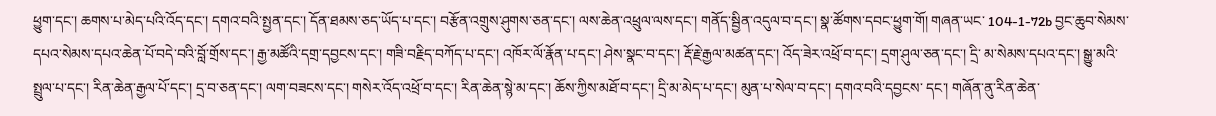ཕྱུག་དང་། ཆགས་པ་མེད་པའི་འོད་དང་། དགའ་བའི་སྤྱན་དང་། དོན་ཐམས་ཅད་ཡོད་པ་དང་། བརྩོན་འགྲུས་ཤུགས་ཅན་དང་། ལས་ཆེན་འཕྲུལ་ལས་དང་། གནོད་སྦྱིན་འདུལ་བ་དང་། སྣ་ཚོགས་དབང་ཕྱུག་གོ། གཞན་ཡང་ 104-1-72b བྱང་ཆུབ་སེམས་དཔའ་སེམས་དཔའ་ཆེན་པོ་བདེ་བའི་བློ་གྲོས་དང་། རྒྱ་མཚོའི་དགྲ་དབྱངས་དང་། གཟི་བརྗིད་བཀོད་པ་དང་། འཁོར་ལོ་རྣོན་པ་དང་། ཤེས་སྣང་བ་དང་། རྡོ་རྗེ་རྒྱལ་མཚན་དང་། འོད་ཟེར་འཕྲོ་བ་དང་། དྲག་ཤུལ་ཅན་དང་། དྲི་ མ་སེམས་དཔའ་དང་། སྒྱུ་མའི་སྤྲུལ་པ་དང་། རིན་ཆེན་རྒྱལ་པོ་དང་། དྲ་བ་ཅན་དང་། ལག་བཟངས་དང་། གསེར་འོད་འཕྲོ་བ་དང་། རིན་ཆེན་སྙེ་མ་དང་། ཆོས་ཀྱིས་མཐོ་བ་དང་། དྲི་མ་མེད་པ་དང་། མུན་པ་སེལ་བ་དང་། དགའ་བའི་དབྱངས་ དང་། གཞོན་ནུ་རིན་ཆེན་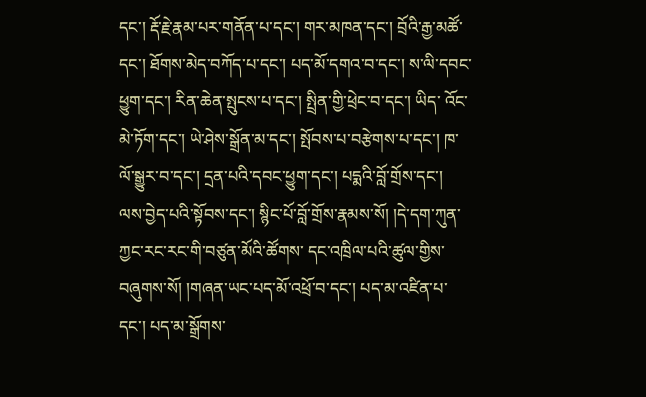དང་། རྡོ་རྗེ་རྣམ་པར་གནོན་པ་དང་། གར་མཁན་དང་། བྲོའི་རྒྱ་མཚོ་དང་། ཐོགས་མེད་བཀོད་པ་དང་། པད་མོ་དགའ་བ་དང་། ས་ལི་དབང་ཕྱུག་དང་། རིན་ཆེན་སྤུངས་པ་དང་། སྤྲིན་གྱི་ཕྲེང་བ་དང་། ཡིད་ འོང་མེ་ཏོག་དང་། ཡེ་ཤེས་སྒྲོན་མ་དང་། སྤོབས་པ་བརྩེགས་པ་དང་། ཁ་ལོ་སྒྱུར་བ་དང་། དྲན་པའི་དབང་ཕྱུག་དང་། པདྨའི་བློ་གྲོས་དང་། ལས་བྱེད་པའི་སྟོབས་དང་། སྙིང་པོ་བློ་གྲོས་རྣམས་སོ། །དེ་དག་ཀུན་ཀྱང་རང་རང་གི་བཙུན་མོའི་ཚོགས་ དང་འཁྲིལ་པའི་ཚུལ་གྱིས་བཞུགས་སོ། །གཞན་ཡང་པད་མོ་འཕྲོ་བ་དང་། པད་མ་འཛིན་པ་དང་། པད་མ་སྒྲོགས་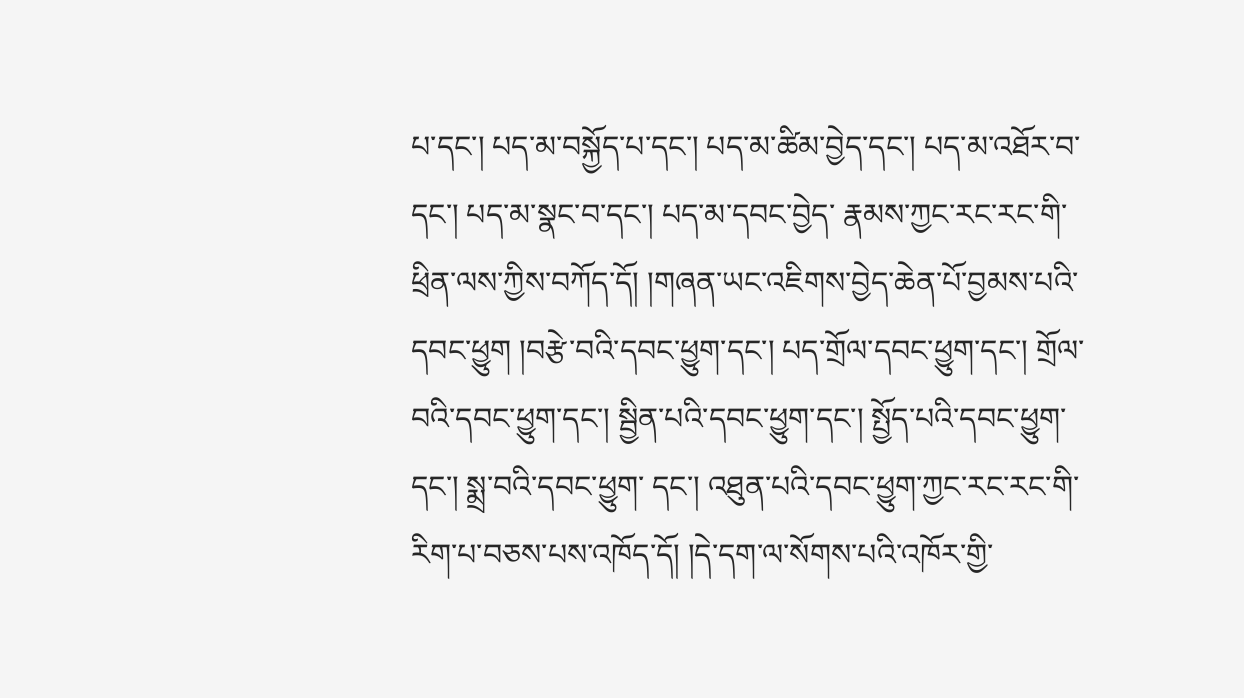པ་དང་། པད་མ་བསྐྱོད་པ་དང་། པད་མ་ཚིམ་བྱེད་དང་། པད་མ་འཐོར་བ་དང་། པད་མ་སྣང་བ་དང་། པད་མ་དབང་བྱེད་ རྣམས་ཀྱང་རང་རང་གི་ཕྲིན་ལས་ཀྱིས་བཀོད་དོ། །གཞན་ཡང་འཇིགས་བྱེད་ཆེན་པོ་བྱམས་པའི་དབང་ཕྱུག །བརྩེ་བའི་དབང་ཕྱུག་དང་། པད་གྲོལ་དབང་ཕྱུག་དང་། གྲོལ་བའི་དབང་ཕྱུག་དང་། སྦྱིན་པའི་དབང་ཕྱུག་དང་། སྤྱོད་པའི་དབང་ཕྱུག་དང་། སྨྲ་བའི་དབང་ཕྱུག་ དང་། འཐུན་པའི་དབང་ཕྱུག་ཀྱང་རང་རང་གི་རིག་པ་བཅས་པས་འཁོད་དོ། །དེ་དག་ལ་སོགས་པའི་འཁོར་གྱི་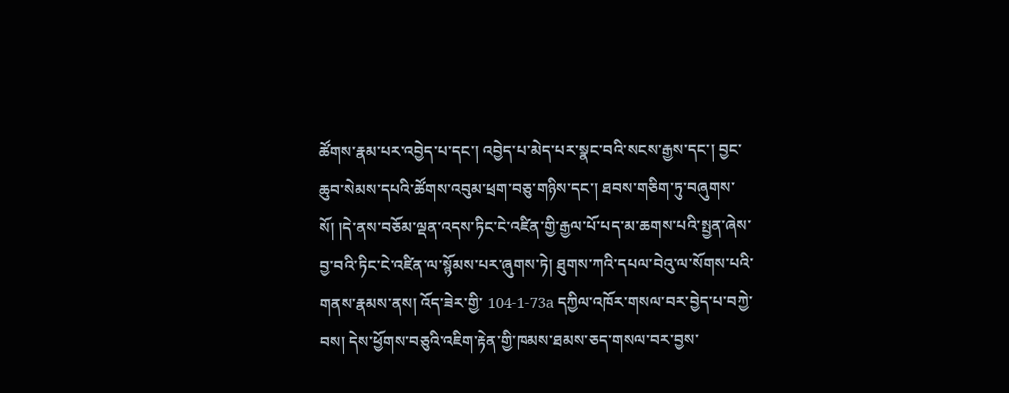ཚོགས་རྣམ་པར་འབྱེད་པ་དང་། འབྱེད་པ་མེད་པར་སྣང་བའི་སངས་རྒྱས་དང་། བྱང་ཆུབ་སེམས་དཔའི་ཚོགས་འབུམ་ཕྲག་བཅུ་གཉིས་དང་། ཐབས་གཅིག་ཏུ་བཞུགས་སོ། །དེ་ནས་བཅོམ་ལྡན་འདས་ཏིང་ངེ་འཛིན་གྱི་རྒྱལ་པོ་པད་མ་ཆགས་པའི་སྤྱན་ཞེས་བྱ་བའི་ཏིང་ངེ་འཛིན་ལ་སྙོམས་པར་ཞུགས་ཏེ། ཐུགས་ཀའི་དཔལ་བེའུ་ལ་སོགས་པའི་གནས་རྣམས་ནས། འོད་ཟེར་གྱི་ 104-1-73a དཀྱིལ་འཁོར་གསལ་བར་བྱེད་པ་བཀྱེ་བས། དེས་ཕྱོགས་བཅུའི་འཇིག་རྟེན་གྱི་ཁམས་ཐམས་ཅད་གསལ་བར་བྱས་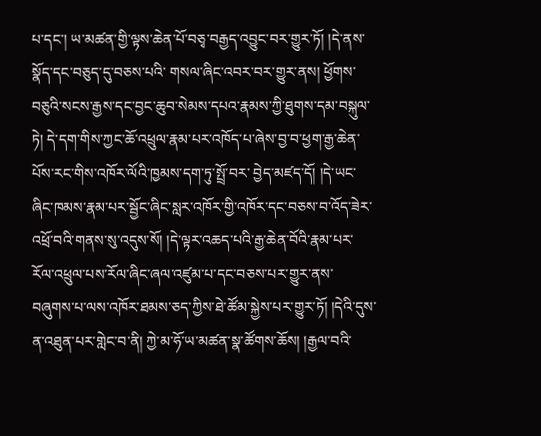པ་དང་། ཡ་མཚན་གྱི་ལྟས་ཆེན་པོ་བཅྭ་བརྒྱད་འབྱུང་བར་གྱུར་ཏོ། །དེ་ནས་སྣོད་དང་བཅུད་དུ་བཅས་པའི་ གསལ་ཞིང་འབར་བར་གྱུར་ནས། ཕྱོགས་བཅུའི་སངས་རྒྱས་དང་བྱང་ཆུབ་སེམས་དཔའ་རྣམས་ཀྱི་ཐུགས་དམ་བསྐུལ་ཏེ། དེ་དག་གིས་ཀྱང་ཆོ་འཕྲུལ་རྣམ་པར་འཁོད་པ་ཞེས་བྱ་བ་ཕྱག་རྒྱ་ཆེན་པོས་རང་གིས་འཁོར་ལོའི་ཁྱམས་དག་ཏུ་སྤྲོ་བར་ བྱེད་མཛད་དོ། །དེ་ཡང་ཞིང་ཁམས་རྣམ་པར་སྦྱོང་ཞིང་སླར་འཁོར་གྱི་འཁོར་དང་བཅས་བ་འོད་ཟེར་འཕྲོ་བའི་གནས་སུ་འདུས་སོ། །དེ་ལྟར་འཆད་པའི་རྒྱ་ཆེན་བོའི་རྣམ་པར་རོལ་འཕྲུལ་པས་རོལ་ཞིང་ཞལ་འཛུམ་པ་དང་བཅས་པར་གྱུར་ནས་ བཞུགས་པ་ལས་འཁོར་ཐམས་ཅད་ཀྱིས་ཐེ་ཚོམ་སྐྱེས་པར་གྱུར་ཏོ། །དེའི་དུས་ན་འཐུན་པར་གླེང་བ་ནི། ཀྱེ་མ་ཧོ་ཡ་མཚན་སྣ་ཚོགས་ཆོས། །རྒྱལ་བའི་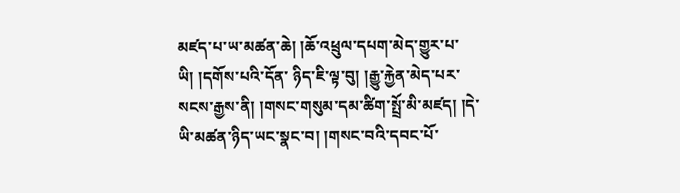མཛད་པ་ཡ་མཚན་ཆེ། །ཆོ་འཕྲུལ་དཔག་མེད་གྱུར་པ་ཡི། །དགོས་པའི་དོན་ ཉིད་ཇི་ལྟ་བུ། །རྒྱུ་རྐྱེན་མེད་པར་སངས་རྒྱས་ནི། །གསང་གསུམ་དམ་ཚིག་སྤྲོ་མི་མཛད། །དེ་ཡི་མཚན་ཉིད་ཡང་སྣང་བ། །གསང་བའི་དབང་པོ་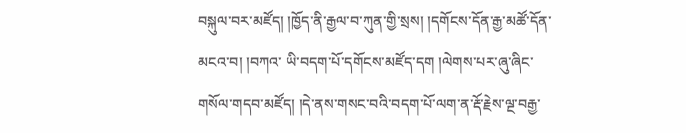བསྐུལ་བར་མཛོད། །ཁྱོད་ནི་རྒྱལ་བ་ཀུན་གྱི་སྲས། །དགོངས་དོན་རྒྱ་མཚོ་དོན་མངའ་བ། །བཀའ་ ཡི་བདག་པོ་དགོངས་མཛོད་དག །ལེགས་པར་ཞུ་ཞིང་གསོལ་གདབ་མཛོད། །དེ་ནས་གསང་བའི་བདག་པོ་ལག་ན་རྡོ་རྗེས་ལྔ་བརྒྱ་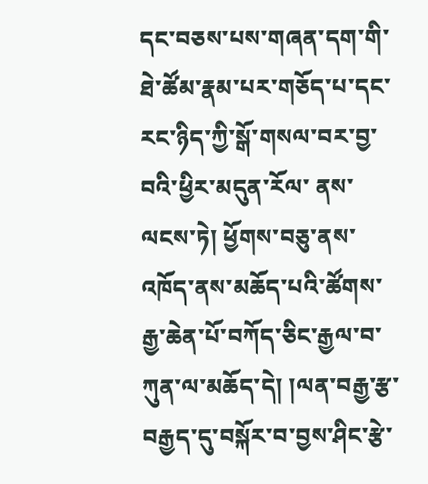དང་བཅས་པས་གཞན་དག་གི་ཐེ་ཚོམ་རྣམ་པར་གཅོད་པ་དང་རང་ཉིད་ཀྱི་སྒོ་གསལ་བར་བྱ་བའི་ཕྱིར་མདུན་རོལ་ ནས་ལངས་ཏེ། ཕྱོགས་བཅུ་ནས་འཁོད་ནས་མཆོད་པའི་ཚོགས་རྒྱ་ཆེན་པོ་བཀོད་ཅིང་རྒྱལ་བ་ཀུན་ལ་མཆོད་དེ། །ལན་བརྒྱ་རྩ་བརྒྱད་དུ་བསྐོར་བ་བྱས་ཤིང་རྩེ་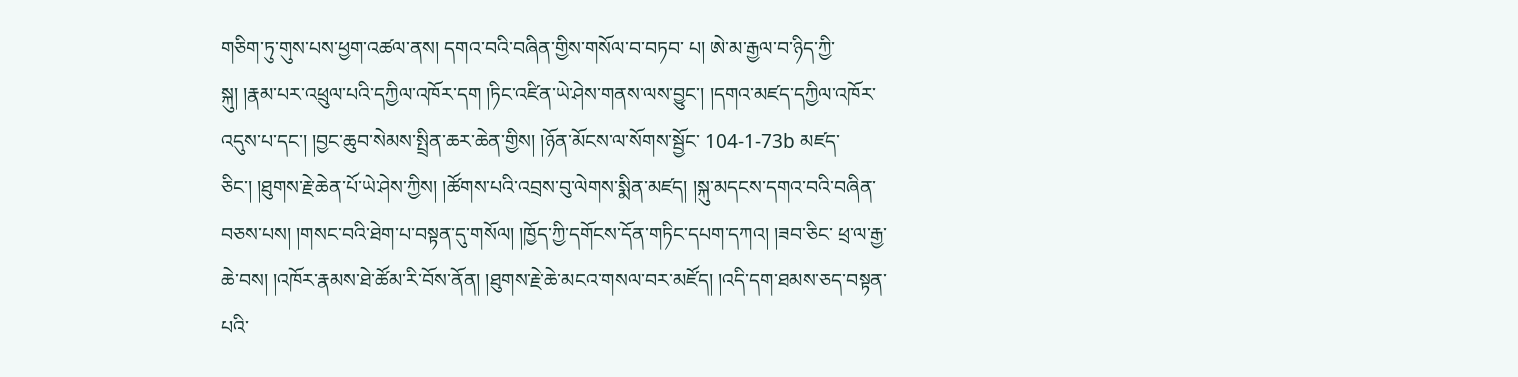གཅིག་ཏུ་གུས་པས་ཕྱག་འཚལ་ནས། དགའ་བའི་བཞིན་གྱིས་གསོལ་བ་བཏབ་ པ། ཨེ་མ་རྒྱལ་བ་ཉིད་ཀྱི་སྐུ། །རྣམ་པར་འཕྲུལ་པའི་དཀྱིལ་འཁོར་དག །ཏིང་འཛིན་ཡེ་ཤེས་གནས་ལས་བྱུང་། །དགའ་མཛད་དཀྱིལ་འཁོར་འདུས་པ་དང་། །བྱང་ཆུབ་སེམས་སྤྲིན་ཆར་ཆེན་གྱིས། །ཉོན་མོངས་ལ་སོགས་སྦྱོང་ 104-1-73b མཛད་ཅིང་། །ཐུགས་རྗེ་ཆེན་པོ་ཡེ་ཤེས་ཀྱིས། །ཚོགས་པའི་འབྲས་བུ་ལེགས་སྨིན་མཛད། །སྐུ་མདངས་དགའ་བའི་བཞིན་བཅས་པས། །གསང་བའི་ཐེག་པ་བསྟན་དུ་གསོལ། །ཁྱོད་ཀྱི་དགོངས་དོན་གཏིང་དཔག་དཀའ། །ཟབ་ཅིང་ ཕྲ་ལ་རྒྱ་ཆེ་བས། །འཁོར་རྣམས་ཐེ་ཚོམ་རི་བོས་ནོན། །ཐུགས་རྗེ་ཆེ་མངའ་གསལ་བར་མཛོད། །འདི་དག་ཐམས་ཅད་བསྟན་པའི་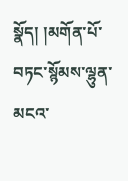སྣོད། །མགོན་པོ་བཏང་སྙོམས་ལྷུན་མངའ་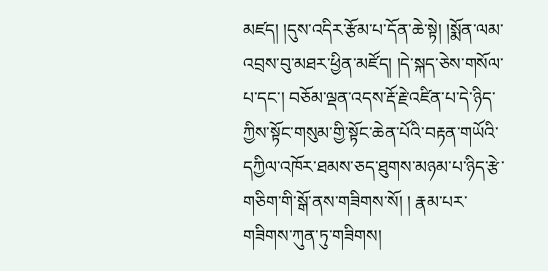མཛད། །དུས་འདིར་རྩོམ་པ་དོན་ཆེ་སྟེ། །སྨོན་ལམ་ འབྲས་བུ་མཐར་ཕྱིན་མཛོད། །དེ་སྐད་ཅེས་གསོལ་པ་དང་། བཅོམ་ལྡན་འདས་རྡོ་རྗེ་འཛིན་པ་དེ་ཉིད་ཀྱིས་སྟོང་གསུམ་གྱི་སྟོང་ཆེན་པོའི་བརྟན་གཡོའི་དཀྱིལ་འཁོར་ཐམས་ཅད་ཐུགས་མཉམ་པ་ཉིད་རྩེ་གཅིག་གི་སྒོ་ནས་གཟིགས་སོ། ། རྣམ་པར་གཟིགས་ཀུན་ཏུ་གཟིགས།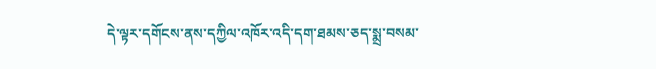དེ་ལྟར་དགོངས་ནས་དཀྱིལ་འཁོར་འདི་དག་ཐམས་ཅད་སྨྲ་བསམ་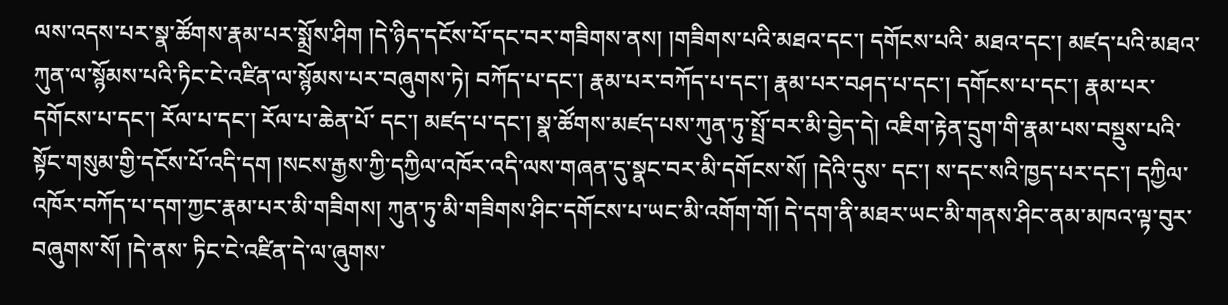ལས་འདས་པར་སྣ་ཚོགས་རྣམ་པར་སྨྲོས་ཤིག །དེ་ཉིད་དངོས་པོ་དང་བར་གཟིགས་ནས། །གཟིགས་པའི་མཐའ་དང་། དགོངས་པའི་ མཐའ་དང་། མཛད་པའི་མཐའ་ཀུན་ལ་སྙོམས་པའི་ཏིང་ངེ་འཛིན་ལ་སྙོམས་པར་བཞུགས་ཏེ། བཀོད་པ་དང་། རྣམ་པར་བཀོད་པ་དང་། རྣམ་པར་བཤད་པ་དང་། དགོངས་པ་དང་། རྣམ་པར་དགོངས་པ་དང་། རོལ་པ་དང་། རོལ་པ་ཆེན་པོ་ དང་། མཛད་པ་དང་། སྣ་ཚོགས་མཛད་པས་ཀུན་ཏུ་སྤྲོ་བར་མི་བྱེད་དེ། འཇིག་རྟེན་དྲུག་གི་རྣམ་པས་བསྡུས་པའི་སྟོང་གསུམ་གྱི་དངོས་པོ་འདི་དག །སངས་རྒྱས་ཀྱི་དཀྱིལ་འཁོར་འདི་ལས་གཞན་དུ་སྣང་བར་མི་དགོངས་སོ། །དེའི་དུས་ དང་། ས་དང་སའི་ཁྱད་པར་དང་། དཀྱིལ་འཁོར་བཀོད་པ་དག་ཀྱང་རྣམ་པར་མི་གཟིགས། ཀུན་ཏུ་མི་གཟིགས་ཤིང་དགོངས་པ་ཡང་མི་འགོག་གོ། དེ་དག་ནི་མཐར་ཡང་མི་གནས་ཤིང་ནམ་མཁའ་ལྟ་བུར་བཞུགས་སོ། །དེ་ནས་ ཏིང་ངེ་འཛིན་དེ་ལ་ཞུགས་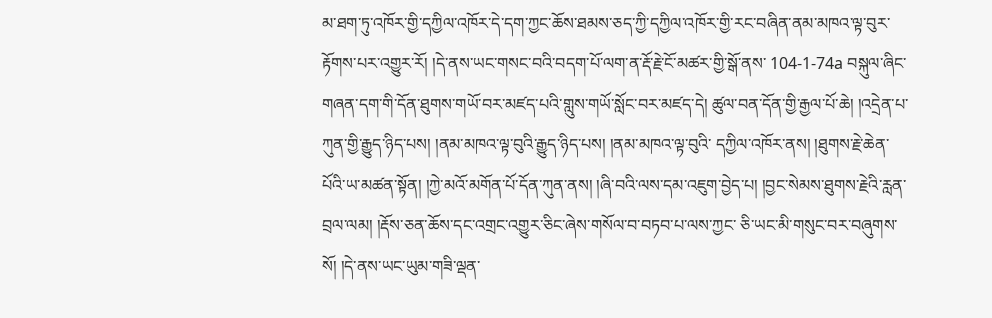མ་ཐག་ཏུ་འཁོར་གྱི་དཀྱིལ་འཁོར་དེ་དག་ཀྱང་ཆོས་ཐམས་ཅད་ཀྱི་དཀྱིལ་འཁོར་གྱི་རང་བཞིན་ནམ་མཁའ་ལྟ་བུར་རྟོགས་པར་འགྱུར་རོ། །དེ་ནས་ཡང་གསང་བའི་བདག་པོ་ལག་ན་རྡོ་རྗེ་ངོ་མཚར་གྱི་སྒོ་ནས་ 104-1-74a བསྐུལ་ཞིང་གཞན་དག་གི་དོན་ཐུགས་གཡོ་བར་མཛད་པའི་གླུས་གཡོ་སློང་བར་མཛད་དེ། ཚུལ་བན་དོན་གྱི་རྒྱལ་པོ་ཆེ། །འདྲེན་པ་ཀུན་གྱི་རྒྱུད་ཉིད་པས། །ནམ་མཁའ་ལྟ་བུའི་རྒྱུད་ཉིད་པས། །ནམ་མཁའ་ལྟ་བུའི་ དཀྱིལ་འཁོར་ནས། །ཐུགས་རྗེ་ཆེན་པོའི་ཡ་མཚན་སྟོན། །ཀྱེ་མའོ་མགོན་པོ་དོན་ཀུན་ནས། །ཞི་བའི་ལས་དམ་འཇུག་བྱེད་པ། །བྱང་སེམས་ཐུགས་རྗེའི་རླན་བྲལ་ལམ། །རྡོས་ཅན་ཆོས་དང་འགྲང་འགྱུར་ཅིང་ཞེས་གསོལ་བ་བཏབ་པ་ལས་ཀྱང་ ཅི་ཡང་མི་གསུང་བར་བཞུགས་སོ། །དེ་ནས་ཡང་ཡུམ་གཟི་ལྡན་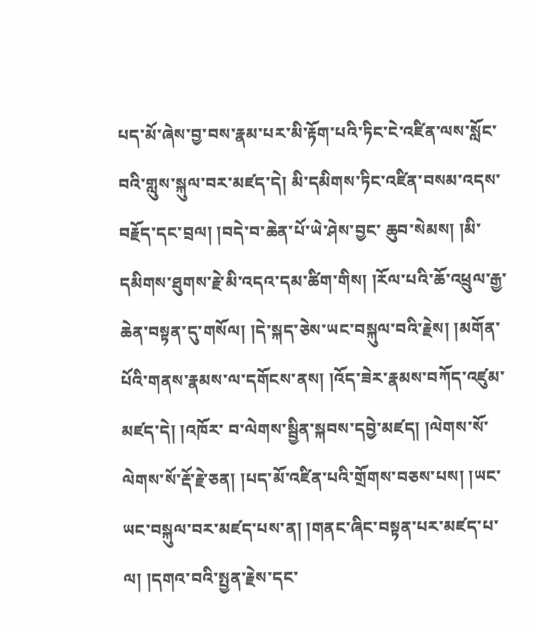པད་མོ་ཞེས་བྱ་བས་རྣམ་པར་མི་རྟོག་པའི་ཏིང་ངེ་འཛིན་ལས་སློང་བའི་གླུས་སྐུལ་བར་མཛད་དེ། མི་དམིགས་ཏིང་འཛིན་བསམ་འདས་བརྗོད་དང་བྲལ། །བདེ་བ་ཆེན་པོ་ཡེ་ཤེས་བྱང་ ཆུབ་སེམས། །མི་དམིགས་ཐུགས་རྗེ་མི་འདའ་དམ་ཚིག་གིས། །རོལ་པའི་ཆོ་འཕྲུལ་རྒྱ་ཆེན་བསྟན་དུ་གསོལ། །དེ་སྐད་ཅེས་ཡང་བསྐུལ་བའི་རྗེས། །མགོན་པོའི་གནས་རྣམས་ལ་དགོངས་ནས། །འོད་ཟེར་རྣམས་བཀོད་འཛུམ་མཛད་དེ། །འཁོར་ བ་ལེགས་སྦྱིན་སྐབས་དབྱེ་མཛད། །ལེགས་སོ་ལེགས་སོ་རྡོ་རྗེ་ཅན། །པད་མོ་འཛིན་པའི་གྲོགས་བཅས་པས། །ཡང་ཡང་བསྐུལ་བར་མཛད་པས་ན། །གནང་ཞིང་བསྟན་པར་མཛད་པ་ལ། །དགའ་བའི་སྤྱན་རྗེས་དང་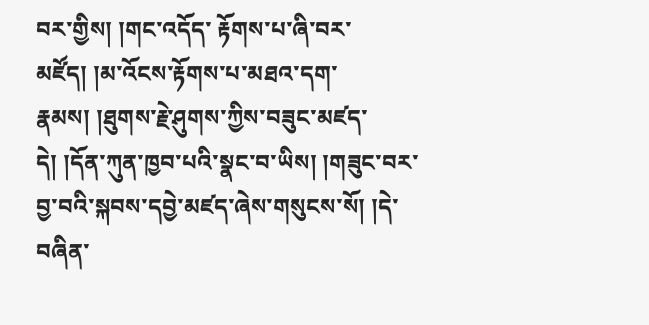བར་གྱིས། །གང་འདོད་ རྟོགས་པ་ཞི་བར་མཛོད། །མ་འོངས་རྟོགས་པ་མཐའ་དག་རྣམས། །ཐུགས་རྗེ་ཤུགས་ཀྱིས་བཟུང་མཛད་དེ། །དོན་ཀུན་ཁྱབ་པའི་སྣང་བ་ཡིས། །གཟུང་བར་བྱ་བའི་སྐབས་དབྱེ་མཛད་ཞེས་གསུངས་སོ། །དེ་བཞིན་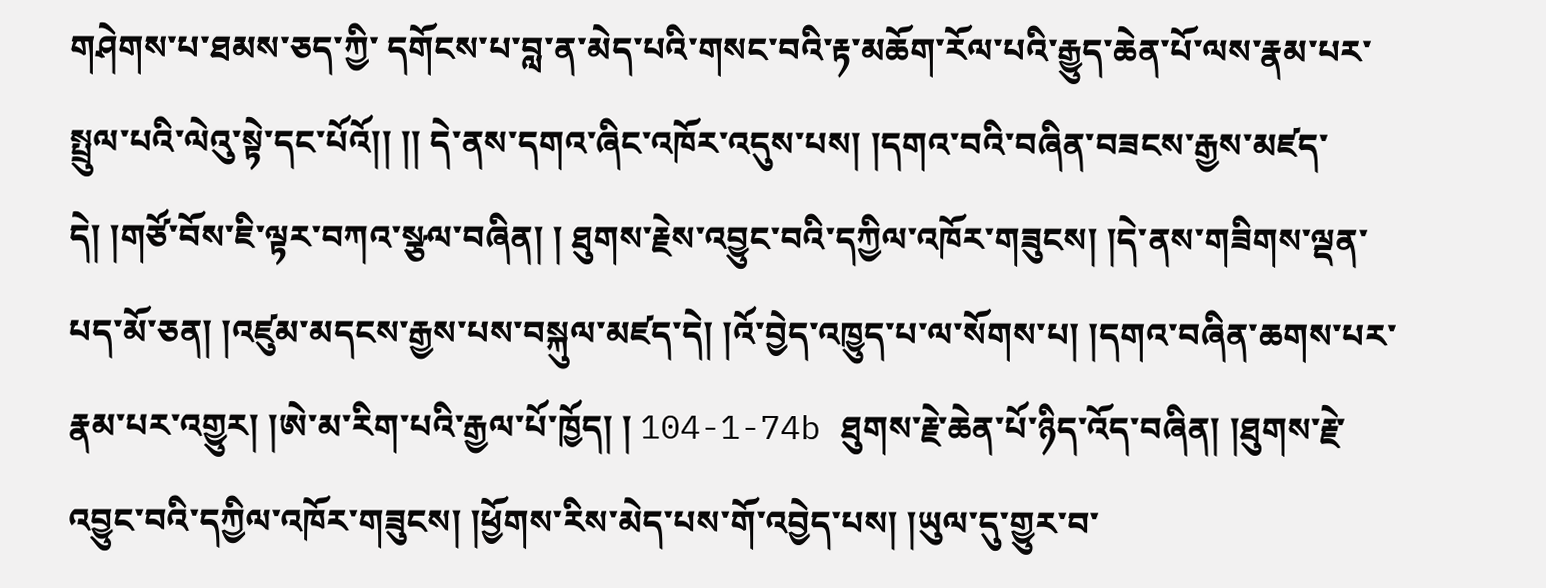གཤེགས་པ་ཐམས་ཅད་ཀྱི་ དགོངས་པ་བླ་ན་མེད་པའི་གསང་བའི་རྟ་མཆོག་རོལ་པའི་རྒྱུད་ཆེན་པོ་ལས་རྣམ་པར་སྤྲུལ་པའི་ལེའུ་སྟེ་དང་པོའོ།། །། དེ་ནས་དགའ་ཞིང་འཁོར་འདུས་པས། །དགའ་བའི་བཞིན་བཟངས་རྒྱས་མཛད་དེ། །གཙོ་བོས་ཇི་ལྟར་བཀའ་སྩལ་བཞིན། ། ཐུགས་རྗེས་འབྱུང་བའི་དཀྱིལ་འཁོར་གཟུངས། །དེ་ནས་གཟིགས་ལྡན་པད་མོ་ཅན། །འཛུམ་མདངས་རྒྱས་པས་བསྐུལ་མཛད་དེ། །འོ་བྱེད་འཁྱུད་པ་ལ་སོགས་པ། །དགའ་བཞིན་ཆགས་པར་རྣམ་པར་འགྱུར། །ཨེ་མ་རིག་པའི་རྒྱལ་པོ་ཁྱོད། ། 104-1-74b ཐུགས་རྗེ་ཆེན་པོ་ཉིད་འོད་བཞིན། །ཐུགས་རྗེ་འབྱུང་བའི་དཀྱིལ་འཁོར་གཟུངས། །ཕྱོགས་རིས་མེད་པས་གོ་འབྱེད་པས། །ཡུལ་དུ་གྱུར་བ་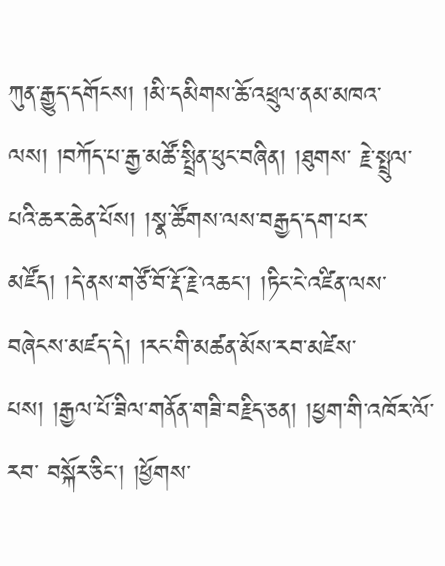ཀུན་རྒྱུད་དགོངས། །མི་དམིགས་ཆོ་འཕྲུལ་ནམ་མཁའ་ལས། །བཀོད་པ་རྒྱ་མཚོ་སྤྲིན་ཕུང་བཞིན། །ཐུགས་ རྗེ་སྤྲུལ་པའི་ཆར་ཆེན་པོས། །སྣ་ཚོགས་ལས་བརྒྱད་དག་པར་མཛོད། །དེ་ནས་གཙོ་བོ་རྡོ་རྗེ་འཆང་། །ཏིང་ངེ་འཛིན་ལས་བཞེངས་མཛད་དེ། །རང་གི་མཚན་མོས་རབ་མཛེས་པས། །རྒྱལ་པོ་ཟིལ་གནོན་གཟི་བརྗིད་ཅན། །ཕྱག་གི་འཁོར་ལོ་རབ་ བསྐོར་ཅིང་། །ཕྱོགས་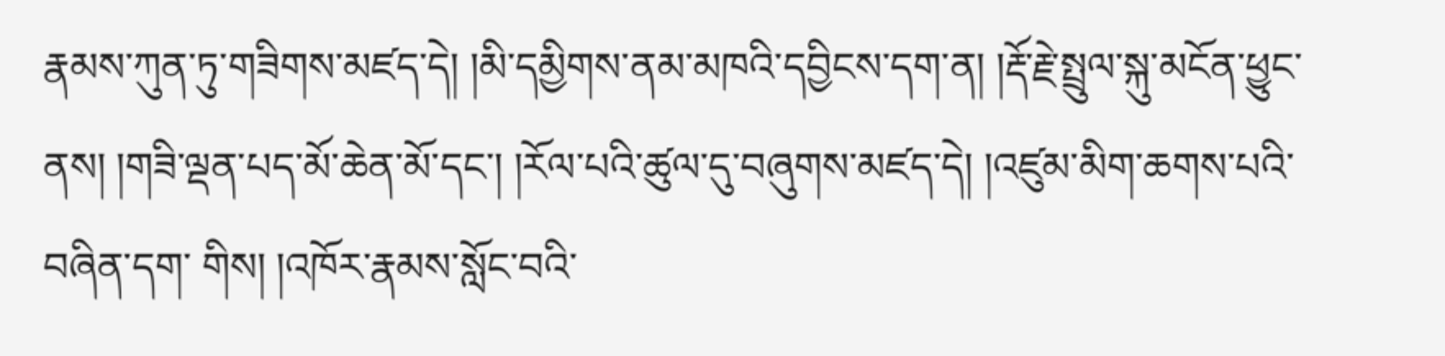རྣམས་ཀུན་ཏུ་གཟིགས་མཛད་དེ། །མི་དམྱིགས་ནམ་མཁའི་དབྱིངས་དག་ན། །རྡོ་རྗེ་སྤྲུལ་སྐུ་མངོན་ཕྱུང་ནས། །གཟི་ལྡན་པད་མོ་ཆེན་མོ་དང་། །རོལ་པའི་ཚུལ་དུ་བཞུགས་མཛད་དེ། །འཛུམ་མིག་ཆགས་པའི་བཞིན་དག་ གིས། །འཁོར་རྣམས་སློང་བའི་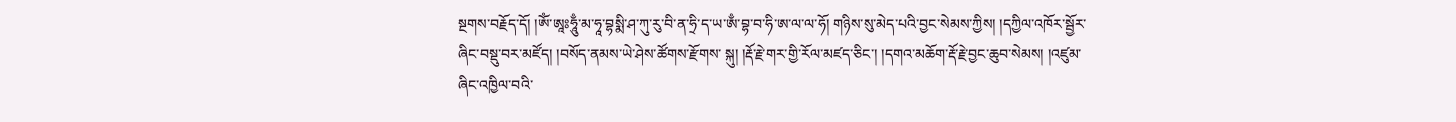སྔགས་བརྗོད་དོ། །ཨོཾ་ཨཱཿཧཱུྃ་མ་ཧཱ་བྷསྨི་ཤ་ཀུ་རུ་བི་ན་ཧྲི་ད་ཡ་ཨྃ་བྷ་བ་ཧི་ཨ་ལ་ལ་ཧོ། གཉིས་སུ་མེད་པའི་བྱང་སེམས་ཀྱིས། །དཀྱིལ་འཁོར་སྦྱོར་ཞིང་བསྡུ་བར་མཛོད། །བསོད་ནམས་ཡེ་ཤེས་ཚོགས་རྫོགས་ སྐུ། །རྡོ་རྗེ་གར་གྱི་རོལ་མཛད་ཅིང་། །དགའ་མཆོག་རྡོ་རྗེ་བྱང་ཆུབ་སེམས། །འཛུམ་ཞིང་འཁྱིལ་བའི་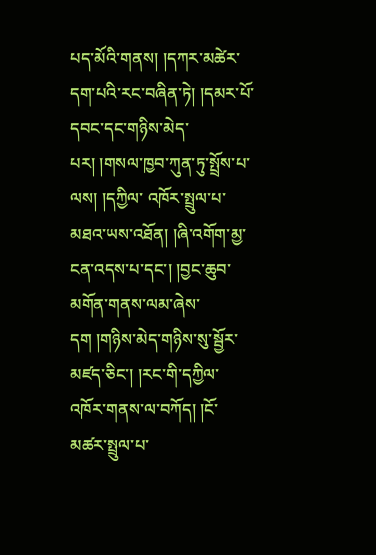པད་མོའི་གནས། །དཀར་མཚེར་དག་པའི་རང་བཞིན་ཏེ། །དམར་པོ་དབང་དང་གཉིས་མེད་པར། །གསལ་ཁྱབ་ཀུན་ཏུ་སྤྲོས་པ་ལས། །དཀྱིལ་ འཁོར་སྤྲུལ་པ་མཐའ་ཡས་འཐོན། །ཞི་འགོག་མྱ་ངན་འདས་པ་དང་། །བྱང་ཆུབ་མགོན་གནས་ལམ་ཞེས་དག །གཉིས་མེད་གཉིས་སུ་སྦྱོར་མཛད་ཅིང་། །རང་གི་དཀྱིལ་འཁོར་གནས་ལ་བཀོད། །ངོ་མཚར་སྤྲུལ་པ་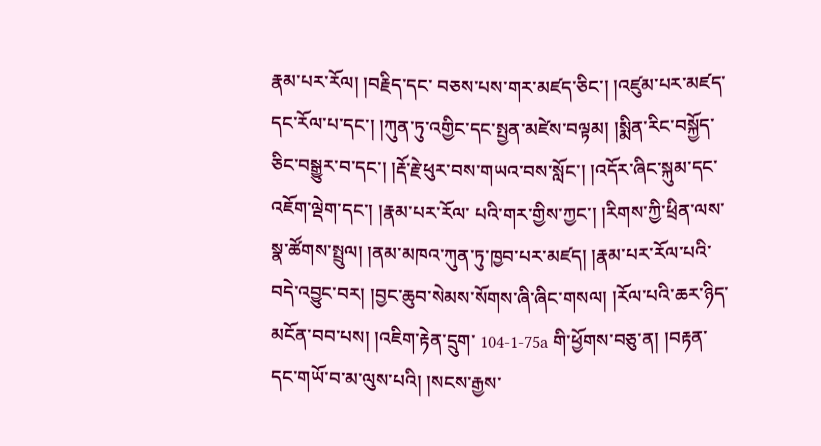རྣམ་པར་རོལ། །བརྗིད་དང་ བཅས་པས་གར་མཛད་ཅིང་། །འཛུམ་པར་མཛད་དང་རོལ་པ་དང་། །ཀུན་ཏུ་འགྱིང་དང་སྤྱན་མཛེས་བལྟམ། །སྨིན་རིང་བསྐྱོད་ཅིང་བསྒྱུར་བ་དང་། །རྡོ་རྗེ་ཕུར་བས་གཡའ་བས་སློང་། །འདོར་ཞིང་སྐུམ་དང་འཇོག་ལྡེག་དང་། །རྣམ་པར་རོལ་ པའི་གར་གྱིས་ཀྱང་། །རིགས་ཀྱི་ཕྲིན་ལས་སྣ་ཚོགས་སྤྲུལ། །ནམ་མཁའ་ཀུན་ཏུ་ཁྱབ་པར་མཛད། །རྣམ་པར་རོལ་པའི་བདེ་འབྱུང་བར། །བྱང་ཆུབ་སེམས་སོགས་ཞི་ཞིང་གསལ། །རོལ་པའི་ཆར་ཉིད་མངོན་བབ་པས། །འཇིག་རྟེན་དྲུག་ 104-1-75a གི་ཕྱོགས་བཅུ་ན། །བརྟན་དང་གཡོ་བ་མ་ལུས་པའི། །སངས་རྒྱས་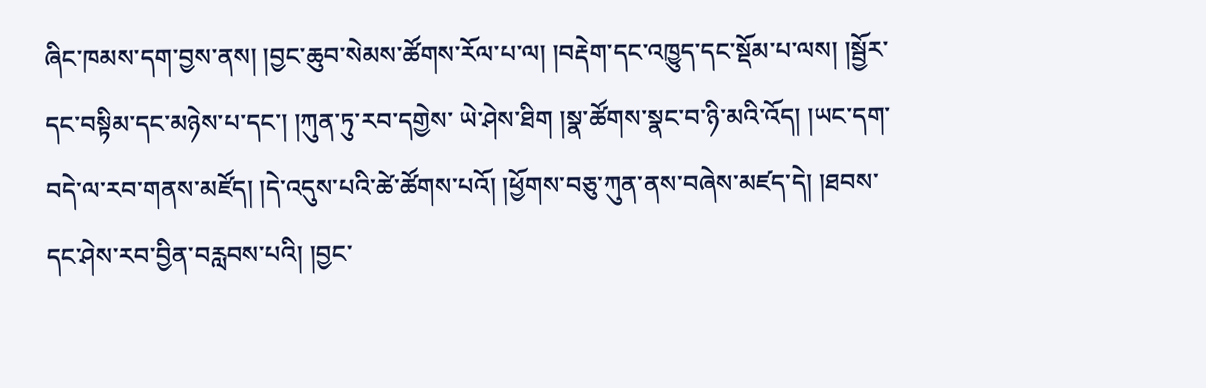ཞིང་ཁམས་དག་བྱས་ནས། །བྱང་ཆུབ་སེམས་ཚོགས་རོལ་པ་ལ། །བརྡེག་དང་འཁྱུད་དང་སྡོམ་པ་ལས། །སྦྱོར་དང་བསྟིམ་དང་མཉེས་པ་དང་། །ཀུན་ཏུ་རབ་དགྱེས་ ཡེ་ཤེས་ཐིག །སྣ་ཚོགས་སྣང་བ་ཉི་མའི་འོད། །ཡང་དག་བདེ་ལ་རབ་གནས་མཛོད། །དེ་འདུས་པའི་ཚེ་ཚོགས་པའོ། །ཕྱོགས་བཅུ་ཀུན་ནས་བཞེས་མཛད་དེ། །ཐབས་དང་ཤེས་རབ་བྱིན་བརླབས་པའི། །བྱང་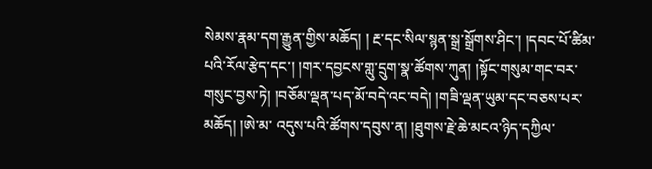སེམས་རྣམ་དག་རྒྱུན་གྱིས་མཆོད། ། རྔ་དང་སིལ་སྙན་སྒྲ་སྒྲོགས་ཤིང་། །དབང་པོ་ཚིམ་པའི་རོལ་རྩེད་དང་། །གར་དབྱངས་གླུ་དྲུག་སྣ་ཚོགས་ཀུན། །སྟོང་གསུམ་གང་བར་གསུང་བྱས་ཏེ། །བཅོམ་ལྡན་པད་མོ་བདེ་འང་བདེ། །གཟི་ལྡན་ཡུམ་དང་བཅས་པར་མཆོད། །ཨེ་མ་ འདུས་པའི་ཚོགས་དབུས་ན། །ཐུགས་རྗེ་ཆེ་མངའ་ཉིད་དཀྱིལ་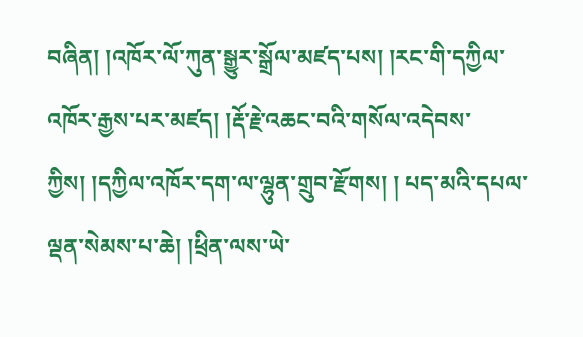བཞིན། །འཁོར་ལོ་ཀུན་སྒྱུར་སྒྲོལ་མཛད་པས། །རང་གི་དཀྱིལ་འཁོར་རྒྱས་པར་མཛད། །རྡོ་རྗེ་འཆང་བའི་གསོལ་འདེབས་ཀྱིས། །དཀྱིལ་འཁོར་དག་ལ་ལྷུན་གྲུབ་རྫོགས། ། པད་མའི་དཔལ་ལྡན་སེམས་པ་ཆེ། །ཕྲིན་ལས་ཡེ་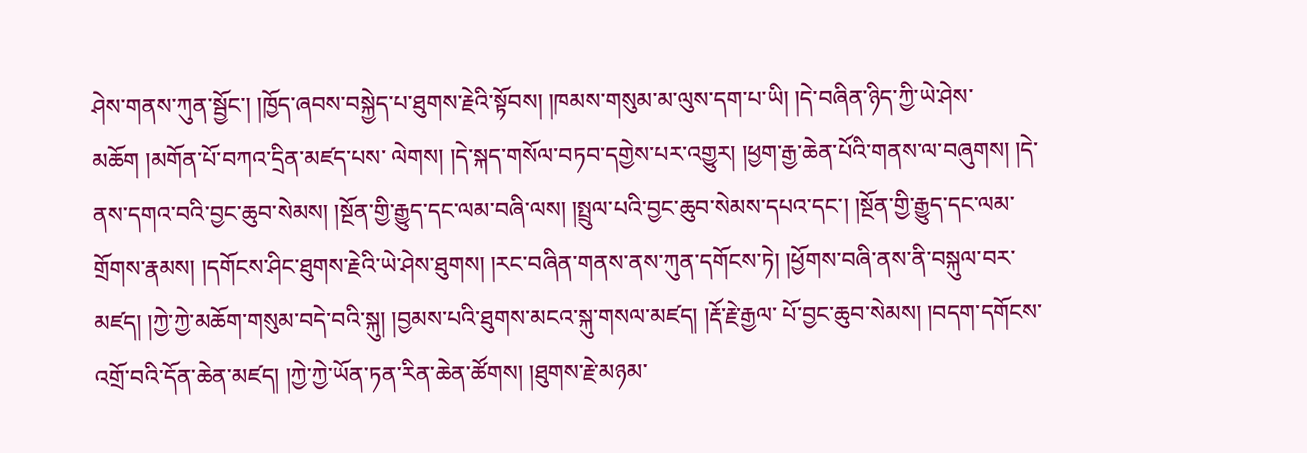ཤེས་གནས་ཀུན་སྦྱོང་། །ཁྱོད་ཞབས་བསྐྱེད་པ་ཐུགས་རྗེའི་སྟོབས། །ཁམས་གསུམ་མ་ལུས་དག་པ་ཡི། །དེ་བཞིན་ཉིད་ཀྱི་ཡེ་ཤེས་མཆོག །མགོན་པོ་བཀའ་དྲིན་མཛད་པས་ ལེགས། །དེ་སྐད་གསོལ་བཏབ་དགྱེས་པར་འགྱུར། །ཕྱག་རྒྱ་ཆེན་པོའི་གནས་ལ་བཞུགས། །དེ་ནས་དགའ་བའི་བྱང་ཆུབ་སེམས། །སྔོན་གྱི་རྒྱུད་དང་ལམ་བཞི་ལས། །སྤྲུལ་པའི་བྱང་ཆུབ་སེམས་དཔའ་དང་། །སྔོན་གྱི་རྒྱུད་དང་ལམ་ གྲོགས་རྣམས། །དགོངས་ཤིང་ཐུགས་རྗེའི་ཡེ་ཤེས་ཐུགས། །རང་བཞིན་གནས་ནས་ཀུན་དགོངས་ཏེ། །ཕྱོགས་བཞི་ནས་ནི་བསྐུལ་བར་མཛད། །ཀྱེ་ཀྱེ་མཆོག་གསུམ་བདེ་བའི་སྐུ། །བྱམས་པའི་ཐུགས་མངའ་སྐུ་གསལ་མཛད། །རྡོ་རྗེ་རྒྱལ་ པོ་བྱང་ཆུབ་སེམས། །བདག་དགོངས་འགྲོ་བའི་དོན་ཆེན་མཛད། །ཀྱེ་ཀྱེ་ཡོན་ཏན་རིན་ཆེན་ཚོགས། །ཐུགས་རྗེ་མཉམ་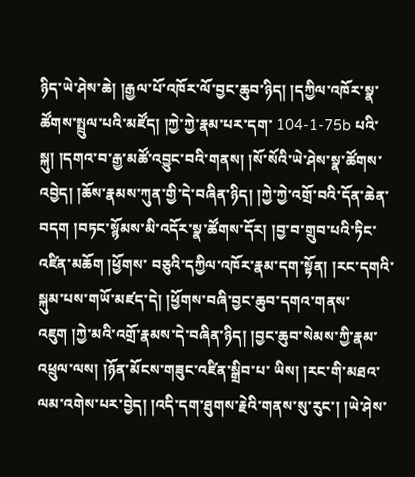ཉིད་ཡེ་ཤེས་ཆེ། །རྒྱལ་པོ་འཁོར་ལོ་བྱང་ཆུབ་ཉིད། །དཀྱིལ་འཁོར་སྣ་ཚོགས་སྤྲུལ་པའི་མཛོད། །ཀྱེ་ཀྱེ་རྣམ་པར་དག་ 104-1-75b པའི་སྐུ། །དགའ་བ་རྒྱ་མཚོ་འབྱུང་བའི་གནས། །སོ་སོའི་ཡེ་ཤེས་སྣ་ཚོགས་འབྱེད། །ཆོས་རྣམས་ཀུན་གྱི་དེ་བཞིན་ཉིད། །ཀྱེ་ཀྱེ་འགྲོ་བའི་དོན་ཆེན་བདག །བཏང་སྙོམས་མི་འདོར་སྣ་ཚོགས་དོར། །བྱ་བ་གྲུབ་པའི་ཏིང་འཛིན་མཆོག །ཕྱོགས་ བཅུའི་དཀྱིལ་འཁོར་རྣམ་དག་སྟོན། །རང་དགའི་སྐུམ་པས་གཡོ་མཛད་དེ། །ཕྱོགས་བཞི་བྱང་ཆུབ་དགའ་གནས་འཇུག །ཀྱེ་མའི་འགྲོ་རྣམས་དེ་བཞིན་ཉིད། །བྱང་ཆུབ་སེམས་ཀྱི་རྣམ་འཕྲུལ་ལས། །ཉོན་མོངས་གཟུང་འཛིན་སྒྲིབ་པ་ ཡིས། །རང་གི་མཐའ་ལམ་འགེས་པར་བྱེད། །འདི་དག་ཐུགས་རྗེའི་གནས་སུ་རུང་། །ཡེ་ཤེས་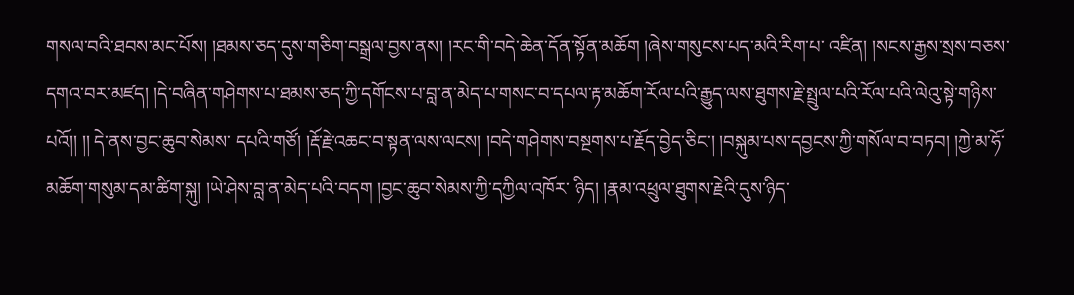གསལ་བའི་ཐབས་མང་པོས། །ཐམས་ཅད་དུས་གཅིག་བསྒྲལ་བྱས་ནས། །རང་གི་བདེ་ཆེན་དོན་སྟོན་མཆོག །ཞེས་གསུངས་པད་མའི་རིག་པ་ འཛིན། །སངས་རྒྱས་སྲས་བཅས་དགའ་བར་མཛད། །དེ་བཞིན་གཤེགས་པ་ཐམས་ཅད་ཀྱི་དགོངས་པ་བླ་ན་མེད་པ་གསང་བ་དཔལ་རྟ་མཆོག་རོལ་པའི་རྒྱུད་ལས་ཐུགས་རྗེ་སྤྲུལ་པའི་རོལ་པའི་ལེའུ་སྟེ་གཉིས་པའོ།། །། དེ་ནས་བྱང་ཆུབ་སེམས་ དཔའི་གཙོ། །རྡོ་རྗེ་འཆང་བ་སྟན་ལས་ལངས། །བདེ་གཤེགས་བསྔགས་པ་རྗོད་བྱེད་ཅིང་། །བསྐུམ་པས་དབྱངས་ཀྱི་གསོལ་བ་བཏབ། །ཀྱེ་མ་ཧོ་མཆོག་གསུམ་དམ་ཚིག་སྐུ། །ཡེ་ཤེས་བླ་ན་མེད་པའི་བདག །བྱང་ཆུབ་སེམས་ཀྱི་དཀྱིལ་འཁོར་ ཉིད། །རྣམ་འཕྲུལ་ཐུགས་རྗེའི་དུས་ཉིད་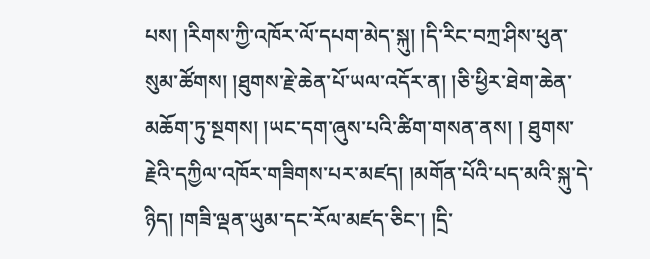པས། །རིགས་ཀྱི་འཁོར་ལོ་དཔག་མེད་སྐུ། །དི་རིང་བཀྲ་ཤིས་ཕུན་སུམ་ཚོགས། །ཐུགས་རྗེ་ཆེན་པོ་ཡལ་འདོར་ན། །ཅི་ཕྱིར་ཐེག་ཆེན་མཆོག་ཏུ་སྔགས། །ཡང་དག་ཞུས་པའི་ཚིག་གསན་ནས། ། ཐུགས་རྗེའི་དཀྱིལ་འཁོར་གཟིགས་པར་མཛད། །མགོན་པོའི་པད་མའི་སྐུ་དེ་ཉིད། །གཟི་ལྡན་ཡུམ་དང་རོལ་མཛད་ཅིང་། །དྲི་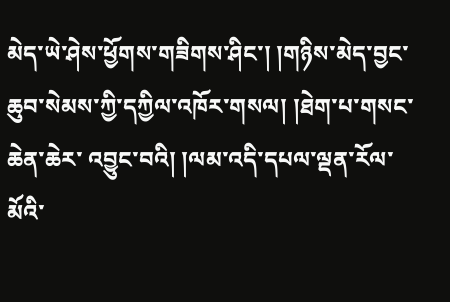མེད་ཡེ་ཤེས་ཕྱོགས་གཟིགས་ཤིང་། །གཉིས་མེད་བྱང་ཆུབ་སེམས་ཀྱི་དཀྱིལ་འཁོར་གསལ། །ཐེག་པ་གསང་ཆེན་ཆེར་ འབྱུང་བའི། །ལམ་འདི་དཔལ་ལྡན་རོལ་མོའི་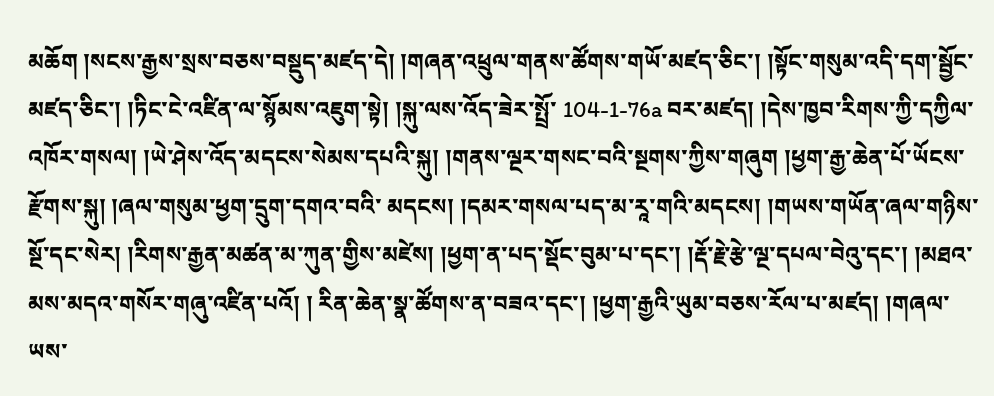མཆོག །སངས་རྒྱས་སྲས་བཅས་བསྡུད་མཛད་དེ། །གཞན་འཕྲུལ་གནས་ཚོགས་གཡོ་མཛད་ཅིང་། །སྟོང་གསུམ་འདི་དག་སྦྱོང་མཛད་ཅིང་། །ཏིང་ངེ་འཛིན་ལ་སྙོམས་འཇུག་སྟེ། །སྐུ་ལས་འོད་ཟེར་སྤྲོ་ 104-1-76a བར་མཛད། །དེས་ཁྱབ་རིགས་ཀྱི་དཀྱིལ་འཁོར་གསལ། །ཡེ་ཤེས་འོད་མདངས་སེམས་དཔའི་སྐུ། །གནས་ལྔར་གསང་བའི་སྔགས་ཀྱིས་གཞུག །ཕྱག་རྒྱ་ཆེན་པོ་ཡོངས་རྫོགས་སྐུ། །ཞལ་གསུམ་ཕྱག་དྲུག་དགའ་བའི་ མདངས། །དམར་གསལ་པད་མ་རཱ་གའི་མདངས། །གཡས་གཡོན་ཞལ་གཉིས་སྔོ་དང་སེར། །རིགས་རྒྱན་མཚན་མ་ཀུན་གྱིས་མཛེས། །ཕྱག་ན་པད་སྡོང་བུམ་པ་དང་། །རྡོ་རྗེ་རྩེ་ལྔ་དཔལ་བེའུ་དང་། །མཐའ་མས་མདའ་གསོར་གཞུ་འཛིན་པའོ། ། རིན་ཆེན་སྣ་ཚོགས་ན་བཟའ་དང་། །ཕྱག་རྒྱའི་ཡུམ་བཅས་རོལ་པ་མཛད། །གཞལ་ཡས་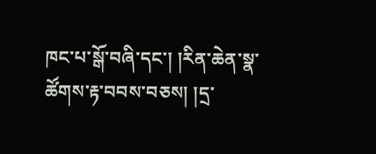ཁང་པ་སྒོ་བཞི་དང་། །རིན་ཆེན་སྣ་ཚོགས་རྟ་བབས་བཅས། །དྲ་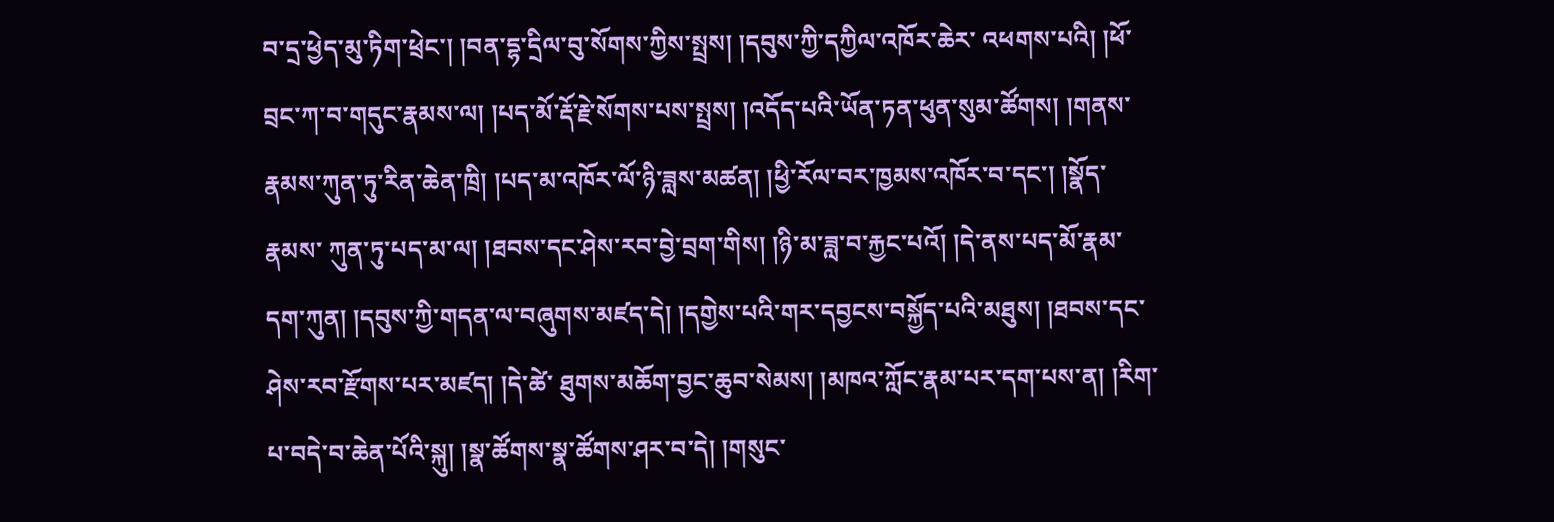བ་དྲ་ཕྱེད་མུ་ཏིག་ཕྲེང་། །བན་དྷ་དྲིལ་བུ་སོགས་ཀྱིས་སྤྲས། །དབུས་ཀྱི་དཀྱིལ་འཁོར་ཆེར་ འཕགས་པའི། །ཕོ་བྲང་ཀ་བ་གདུང་རྣམས་ལ། །པད་མོ་རྡོ་རྗེ་སོགས་པས་སྤྲས། །འདོད་པའི་ཡོན་ཏན་ཕུན་སུམ་ཚོགས། །གནས་རྣམས་ཀུན་ཏུ་རིན་ཆེན་ཁྲི། །པད་མ་འཁོར་ལོ་ཉི་ཟླས་མཚན། །ཕྱི་རོལ་བར་ཁྱམས་འཁོར་བ་དང་། །སྣོད་རྣམས་ ཀུན་ཏུ་པད་མ་ལ། །ཐབས་དང་ཤེས་རབ་བྱེ་བྲག་གིས། །ཉི་མ་ཟླ་བ་རྐྱང་པའོ། །དེ་ནས་པད་མོ་རྣམ་དག་ཀུན། །དབུས་ཀྱི་གདན་ལ་བཞུགས་མཛད་དེ། །དགྱེས་པའི་གར་དབྱངས་བསྐྱོད་པའི་མཐུས། །ཐབས་དང་ཤེས་རབ་རྫོགས་པར་མཛད། །དེ་ཚེ་ ཐུགས་མཆོག་བྱང་ཆུབ་སེམས། །མཁའ་ཀློང་རྣམ་པར་དག་པས་ན། །རིག་པ་བདེ་བ་ཆེན་པོའི་སྐུ། །སྣ་ཚོགས་སྣ་ཚོགས་ཤར་བ་དེ། །གསུང་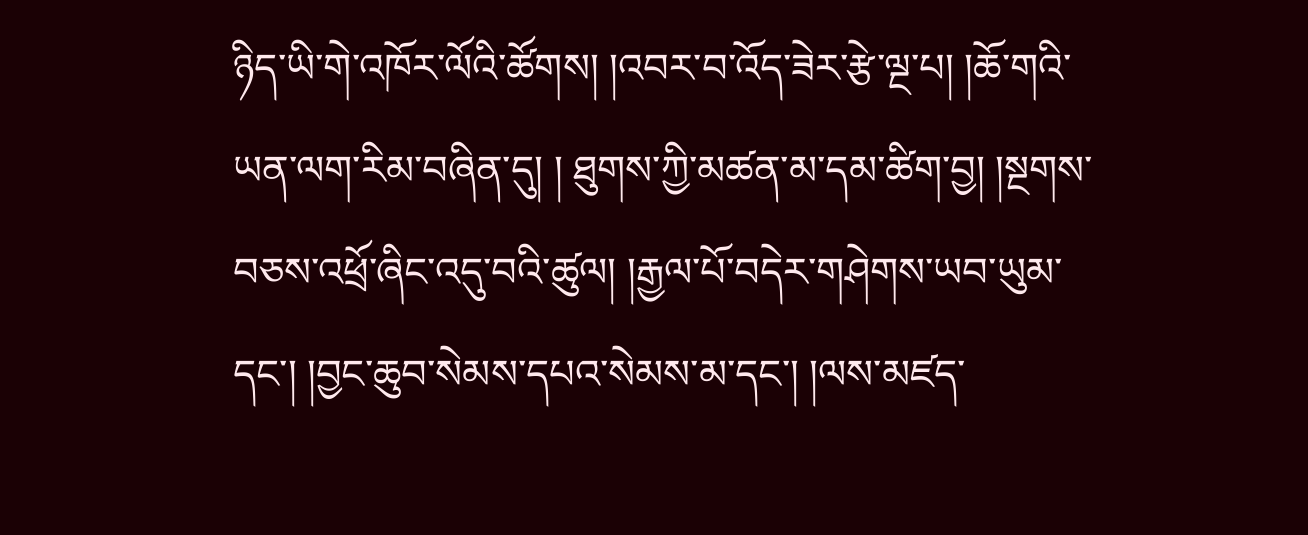ཉིད་ཡི་གེ་འཁོར་ལོའི་ཚོགས། །འབར་བ་འོད་ཟེར་རྩེ་ལྔ་པ། །ཆོ་གའི་ཡན་ལག་རིམ་བཞིན་དུ། ། ཐུགས་ཀྱི་མཚན་མ་དམ་ཚིག་བྱ། །སྔགས་བཅས་འཕྲོ་ཞིང་འདུ་བའི་ཚུལ། །རྒྱལ་པོ་བདེར་གཤེགས་ཡབ་ཡུམ་དང་། །བྱང་ཆུབ་སེམས་དཔའ་སེམས་མ་དང་། །ལས་མཛད་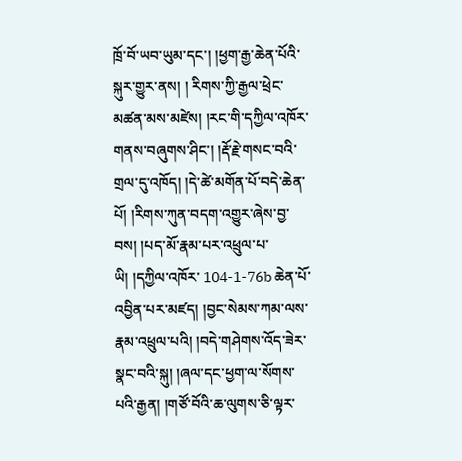ཁྲོ་བོ་ཡབ་ཡུམ་དང་། །ཕྱག་རྒྱ་ཆེན་པོའི་སྐུར་གྱུར་ནས། ། རིགས་ཀྱི་རྒྱལ་ཕྲེང་མཚན་མས་མཛེས། །རང་གི་དཀྱིལ་འཁོར་གནས་བཞུགས་ཤིང་། །རྡོ་རྗེ་གསང་བའི་གྲལ་དུ་འཁོད། །དེ་ཚེ་མགོན་པོ་བདེ་ཆེན་པོ། །རིགས་ཀུན་བདག་འགྱུར་ཞེས་བྱ་བས། །པད་མོ་རྣམ་པར་འཕྲུལ་པ་ཡི། །དཀྱིལ་འཁོར་ 104-1-76b ཆེན་པོ་འབྱིན་པར་མཛད། །བྱང་སེམས་ཀམ་ལས་རྣམ་འཕྲུལ་པའི། །བདེ་གཤེགས་འོད་ཟེར་སྣང་བའི་སྐུ། །ཞལ་དང་ཕྱག་ལ་སོགས་པའི་རྒྱན། །གཙོ་བོའི་ཆ་ལུགས་ཅི་ལྟར་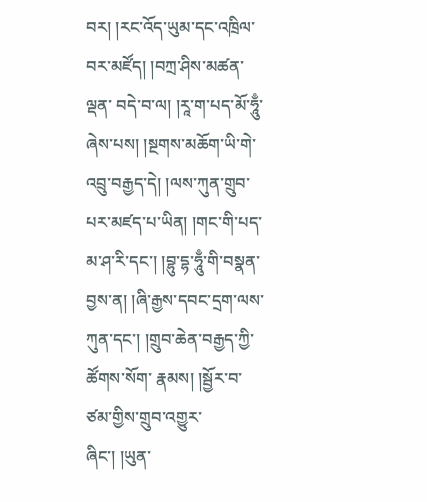བར། །རང་འོད་ཡུམ་དང་འཁྲིལ་བར་མཛོད། །བཀྲ་ཤིས་མཚན་ལྡན་ བདེ་བ་ལ། །རཱ་ག་པད་མོ་ཧཱུྃ་ཞེས་པས། །སྔགས་མཆོག་ཡི་གེ་འབྲུ་བརྒྱད་དེ། །ལས་ཀུན་གྲུབ་པར་མཛད་པ་ཡིན། །གང་གི་པད་མ་ཤ་རི་དང་། །བྷུ་དྷ་ཧཱུྃ་གི་བསྣན་བྱས་ན། །ཞི་རྒྱས་དབང་དྲག་ལས་ཀུན་དང་། །གྲུབ་ཆེན་བརྒྱད་ཀྱི་ཚོགས་སོག་ རྣམས། །སྦྱོར་བ་ཙམ་གྱིས་གྲུབ་འགྱུར་ཞིང་། །ཡུན་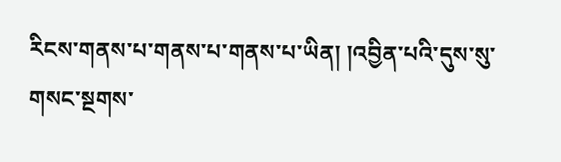རིངས་གནས་པ་གནས་པ་གནས་པ་ཡིན། །འབྱིན་པའི་དུས་སུ་གསང་སྔགས་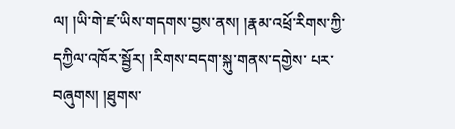ལ། །ཡི་གེ་ཛ་ཡིས་གདགས་བྱས་ནས། །རྣམ་འཕྲོ་རིགས་ཀྱི་དཀྱིལ་འཁོར་སྦྱོར། །རིགས་བདག་སྐུ་གནས་དགྱེས་ པར་བཞུགས། །ཐུགས་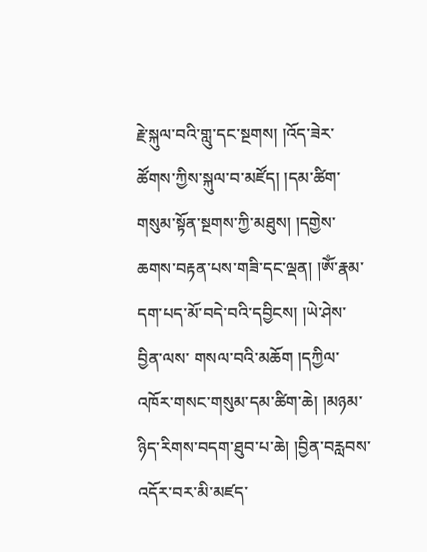རྗེ་སྐུལ་བའི་གླུ་དང་སྔགས། །འོད་ཟེར་ཚོགས་ཀྱིས་སྐུལ་བ་མཛོད། །དམ་ཚིག་གསུམ་སྟོན་སྔགས་ཀྱི་མཐུས། །དགྱེས་ཆགས་བརྟན་པས་གཟི་དང་ལྡན། །ཨོཾ་རྣམ་དག་པད་མོ་བདེ་བའི་དབྱིངས། །ཡེ་ཤེས་བྱིན་ལས་ གསལ་བའི་མཆོག །དཀྱིལ་འཁོར་གསང་གསུམ་དམ་ཚིག་ཆེ། །མཉམ་ཉིད་རིགས་བདག་ཐུབ་པ་ཆེ། །བྱིན་བརླབས་འདོར་བར་མི་མཛད་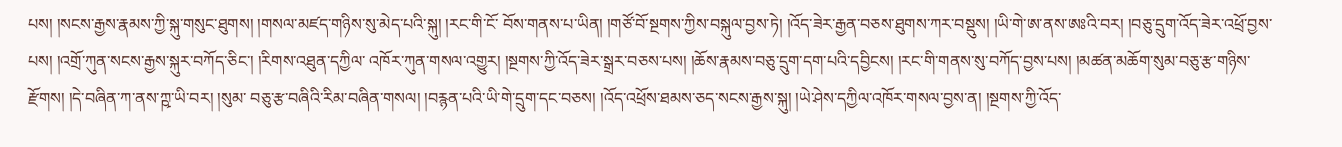པས། །སངས་རྒྱས་རྣམས་ཀྱི་སྐུ་གསུང་ཐུགས། །གསལ་མཛད་གཉིས་སུ་མེད་པའི་སྐུ། །རང་གི་ངོ་ བོས་གནས་པ་ཡིན། །གཙོ་བོ་སྔགས་ཀྱིས་བསྐུལ་བྱས་ཏེ། །འོད་ཟེར་རྒྱན་བཅས་ཐུགས་ཀར་བསྡུས། །ཡི་གེ་ཨ་ནས་ཨཿའི་བར། །བཅུ་དྲུག་འོད་ཟེར་འཕྲོ་བྱས་པས། །འགྲོ་ཀུན་སངས་རྒྱས་སྐུར་བཀོད་ཅིང་། །རིགས་འཐུན་དཀྱིལ་ འཁོར་ཀུན་གསལ་འགྱུར། །སྔགས་ཀྱི་འོད་ཟེར་སྒྲར་བཅས་པས། །ཆོས་རྣམས་བཅུ་དྲུག་དག་པའི་དབྱིངས། །རང་གི་གནས་སུ་བཀོད་བྱས་པས། །མཚན་མཆོག་སུམ་བཅུ་རྩ་གཉིས་རྫོགས། །དེ་བཞིན་ཀ་ནས་ཀྵ་ཡི་བར། །སུམ་ བཅུ་རྩ་བཞིའི་རིམ་བཞིན་གསལ། །བརྙན་པའི་ཡི་གེ་དྲུག་དང་བཅས། །འོད་འཕྲོས་ཐམས་ཅད་སངས་རྒྱས་སྐུ། །ཡེ་ཤེས་དཀྱིལ་འཁོར་གསལ་བྱས་ན། །སྔགས་ཀྱི་འོད་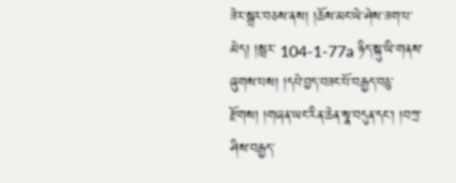ཟེར་སྒྲར་བཅས་ནས། །ཆོས་མང་ཡེ་ཤེས་ཟག་པ་མེད། །སླར་ 104-1-77a ཉིད་སྐུ་ཡི་གནས་ཞུགས་པས། །དཔེ་བྱད་བཟང་པོ་བརྒྱད་བཅུ་རྫོགས། །གཞན་ཡང་རིན་ཆེན་སྣ་བདུན་དང་། །བཀྲ་ཤིས་བརྒྱད་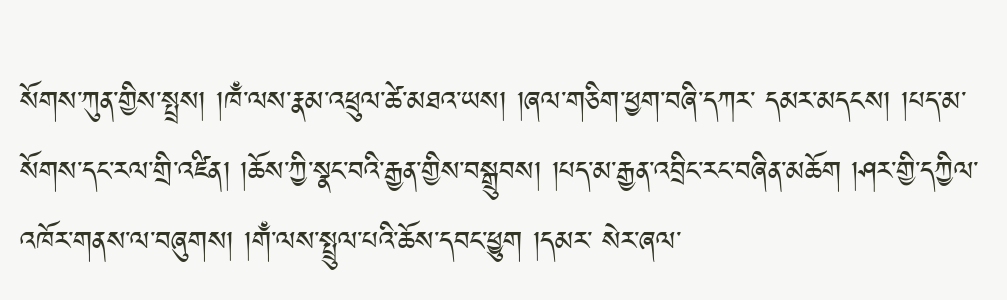སོགས་ཀུན་གྱིས་སྤྲས། །ཁྃ་ལས་རྣམ་འཕྲུལ་ཚེ་མཐའ་ཡས། །ཞལ་གཅིག་ཕྱག་བཞི་དཀར་ དམར་མདངས། །པད་མ་སོགས་དང་རལ་གྲི་འཛིན། །ཆོས་ཀྱི་སྣང་བའི་རྒྱན་གྱིས་བསྒྲུབས། །པད་མ་རྒྱན་འབྲིང་རང་བཞིན་མཆོག །ཤར་གྱི་དཀྱིལ་འཁོར་གནས་ལ་བཞུགས། །གྃ་ལས་སྤྲུལ་པའི་ཆོས་དབང་ཕྱུག །དམར་ སེར་ཞལ་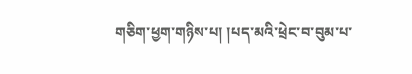གཅིག་ཕྱག་གཉིས་པ། །པད་མའི་ཕྲེང་བ་བུམ་པ་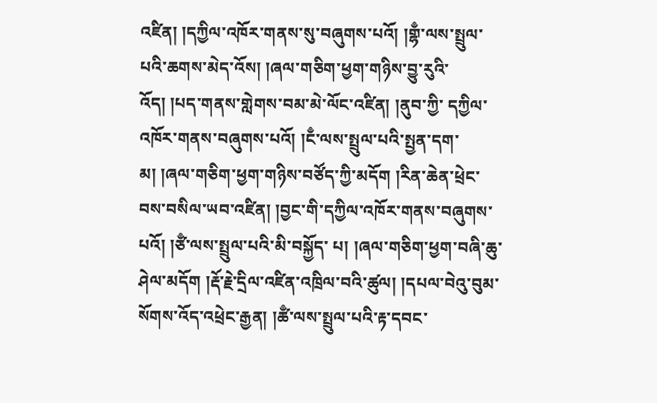འཛིན། །དཀྱིལ་འཁོར་གནས་སུ་བཞུགས་པའོ། །གྷྃ་ལས་སྤྲུལ་པའི་ཆགས་མེད་འོས། །ཞལ་གཅིག་ཕྱག་གཉིས་བྱུ་རུའི་འོད། །པད་གནས་གླེགས་བམ་མེ་ལོང་འཛིན། །ནུབ་ཀྱི་ དཀྱིལ་འཁོར་གནས་བཞུགས་པའོ། །ངྃ་ལས་སྤྲུལ་པའི་སྤྱན་དག་མ། །ཞལ་གཅིག་ཕྱག་གཉིས་བཙོད་ཀྱི་མདོག །རིན་ཆེན་ཕྲེང་བས་བསིལ་ཡབ་འཛིན། །བྱང་གི་དཀྱིལ་འཁོར་གནས་བཞུགས་པའོ། །ཙྃ་ལས་སྤྲུལ་པའི་མི་བསྐྱོད་ པ། །ཞལ་གཅིག་ཕྱག་བཞི་ཆུ་ཤེལ་མདོག །རྡོ་རྗེ་དྲིལ་འཛིན་འཁྲིལ་བའི་ཚུལ། །དཔལ་བེའུ་བུམ་སོགས་འོད་འཕྲེང་རྒྱན། །ཚྃ་ལས་སྤྲུལ་པའི་རྟ་དབང་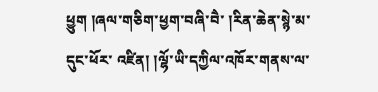ཕྱུག །ཞལ་གཅིག་ཕྱག་བཞི་བཻ་ །རིན་ཆེན་སྙེ་མ་དུང་ཕོར་ འཛིན། །ལྷོ་ཡི་དཀྱིལ་འཁོར་གནས་ལ་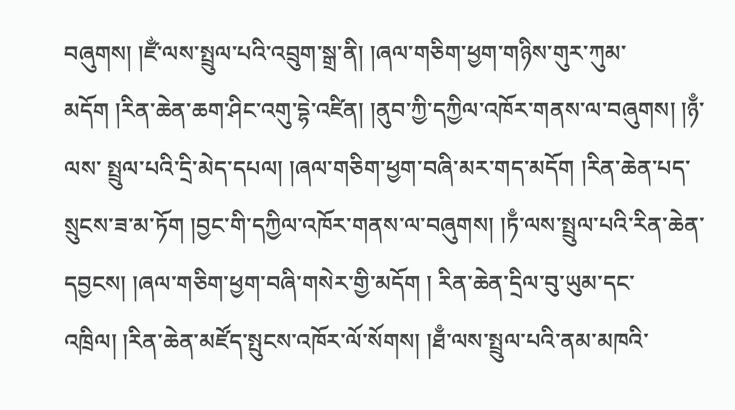བཞུགས། །ཛྂ་ལས་སྤྲུལ་པའི་འབྲུག་སྒྲ་ནི། །ཞལ་གཅིག་ཕྱག་གཉིས་གུར་ཀུམ་མདོག །རིན་ཆེན་ཆག་ཤིང་འགུ་དྷེ་འཛིན། །ནུབ་ཀྱི་དཀྱིལ་འཁོར་གནས་ལ་བཞུགས། །ཉྃ་ལས་ སྤྲུལ་པའི་དྲི་མེད་དཔལ། །ཞལ་གཅིག་ཕྱག་བཞི་མར་གད་མདོག །རིན་ཆེན་པད་སྲུངས་ཟ་མ་ཏོག །བྱང་གི་དཀྱིལ་འཁོར་གནས་ལ་བཞུགས། །ཏྃ་ལས་སྤྲུལ་པའི་རིན་ཆེན་དབྱངས། །ཞལ་གཅིག་ཕྱག་བཞི་གསེར་གྱི་མདོག ། རིན་ཆེན་དྲིལ་བུ་ཡུམ་དང་འཁྲིལ། །རིན་ཆེན་མཛོད་སྤུངས་འཁོར་ལོ་སོགས། །ཐྃ་ལས་སྤྲུལ་པའི་ནམ་མཁའི་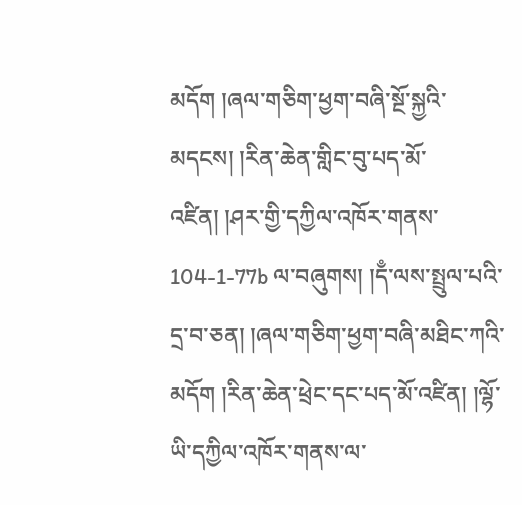མདོག །ཞལ་གཅིག་ཕྱག་བཞི་སྔོ་སྐྱའི་མདངས། །རིན་ཆེན་གླིང་བུ་པད་མོ་འཛིན། །ཤར་གྱི་དཀྱིལ་འཁོར་གནས་ 104-1-77b ལ་བཞུགས། །དྃ་ལས་སྤྲུལ་པའི་དྲ་བ་ཅན། །ཞལ་གཅིག་ཕྱག་བཞི་མཐིང་ཀའི་མདོག །རིན་ཆེན་ཕྲེང་དང་པད་མོ་འཛིན། །ལྷོ་ཡི་དཀྱིལ་འཁོར་གནས་ལ་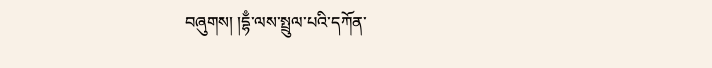བཞུགས། །དྷྃ་ལས་སྤྲུལ་པའི་དཀོན་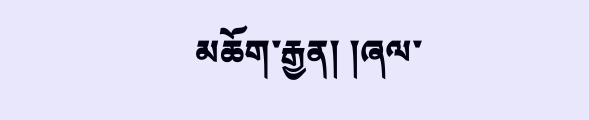མཆོག་རྒྱན། །ཞལ་